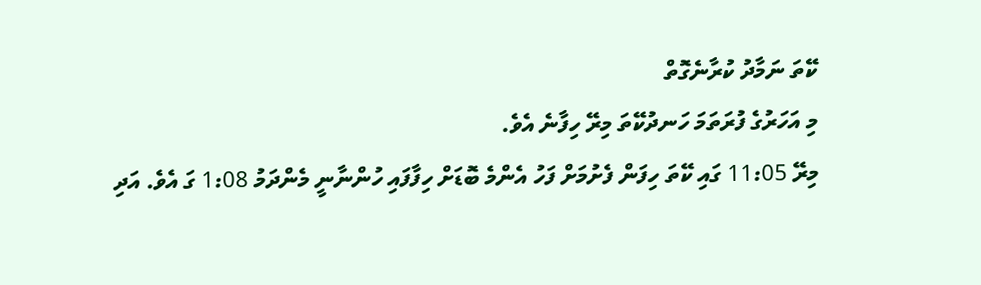ކޭތަ ނަމާދު ކުރާނެގޮތް
މި އަހަރުގެ ފުރަތަމަ ހަނދުކޭތަ މިރޭ ހިފާނެ އެވެ.
މިރޭ 11:05 ގައި ކޭތަ ހިފަން ފެށުމަށް ފަހު އެންމެ ބޮޑަށް ހިފާފައި ހުންނާނީ މެންދަމު 1:08 ގަ އެވެ. އަދި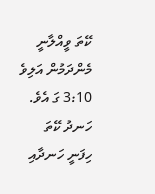ކޭތަ ވީއްލާނީ މެންދަމުން އަލިވެ 3:10 ގަ އެވެ.
ހަނދު ކޭތަ ހިފަނީ ހަނދާއި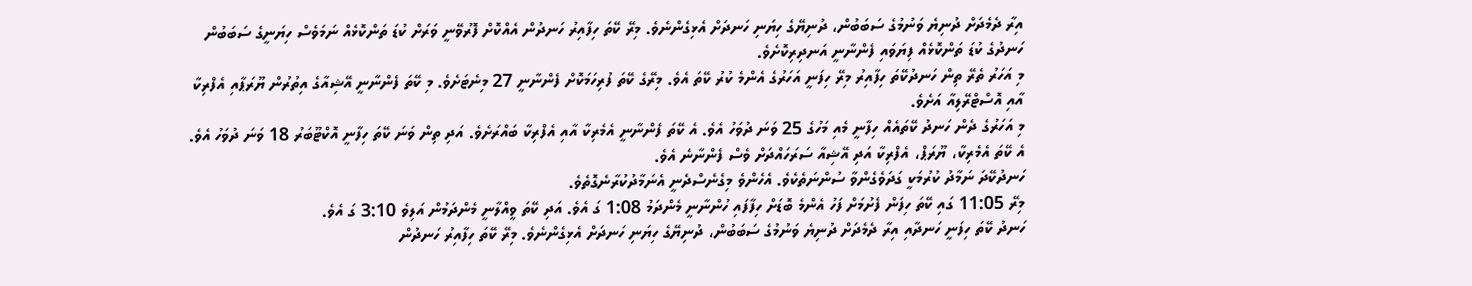އިރާ ދެމެދަށް ދުނިޔެ ވަނުމުގެ ސަބަބުން، ދުނިޔޭގެ ހިޔަނި ހަނދަށް އެޅިގެންނެވެ. މިރޭ ކޭތަ ހިފާއިރު ހަނދުން އެއްކޮށް ފޮރުވޭނީ ވަރަށް ކުޑަ ތަންކޮޅެއް ނަމަވެސް ހިޔަނީގެ ސަބަބުން ހަނދުގެ ކުޑަ ތަންކޮޅެއް ފިޔަވައި ފެންނާނީ އަނދިރިކޮށެވެ.
މި އަހަރު ތެރޭ ތިން ހަނދުކޭތަ ހިފާއިރު މިރޭ ހިފަނީ އަހަރުގެ އެންމެ ކުރު ކޭތަ އެވެ. މިރޭގެ ކޭތަ ފުރިހަމަކޮށް ފެންނާނީ 27 މިނެޓަށެވެ. މި ކޭތަ ފެންނާނީ އޭޝިއާގެ އިތުރުން ޔޫރަޕާއި އެފްރިކާ އާއި އޮސްޓްރޭލިއާ އަށެވެ.
މި އަހަރުގެ ދެން ހަނދު ކޭތައެއް ހިފާނީ މެއި މަހުގެ 25 ވަނަ ދުވަހު އެވެ. އެ ކޭތަ ފެންނާނީ އެމެރިކާ އާއި އެފްރިކާ ބައްރަށެވެ. އަދި ތިން ވަނަ ކޭތަ ހިފާނީ އޮކްޓޫބަރު 18 ވަނަ ދުވަހު އެވެ. އެ ކޭތަ އެމެރިކާ، ޔޫރަޕް، އެފްރިކާ އަދި އޭޝިއާ ސަރަހައްދަށް ވެސް ފެންނާނެ އެވެ.
ހަނދުކޭދަ ނަމާދު ކުރުމަކީ ގަދަވެގެންވާ ސުންނަތެކެވެ. އެހެންވެ މިގެނެސްދެނީ އެނަމާދުކުރާނެގޮތެވެ.
މިރޭ 11:05 ގައި ކޭތަ ހިފަން ފެށުމަށް ފަހު އެންމެ ބޮޑަށް ހިފާފައި ހުންނާނީ މެންދަމު 1:08 ގަ އެވެ. އަދި ކޭތަ ވީއްލާނީ މެންދަމުން އަލިވެ 3:10 ގަ އެވެ.
ހަނދު ކޭތަ ހިފަނީ ހަނދާއި އިރާ ދެމެދަށް ދުނިޔެ ވަނުމުގެ ސަބަބުން، ދުނިޔޭގެ ހިޔަނި ހަނދަށް އެޅިގެންނެވެ. މިރޭ ކޭތަ ހިފާއިރު ހަނދުން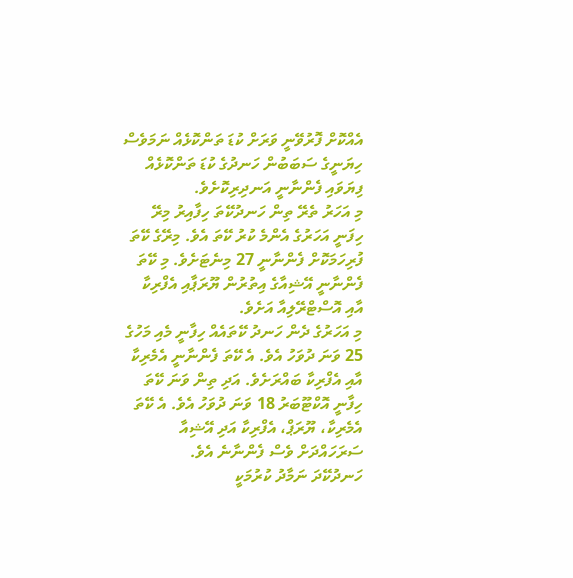އެއްކޮށް ފޮރުވޭނީ ވަރަށް ކުޑަ ތަންކޮޅެއް ނަމަވެސް ހިޔަނީގެ ސަބަބުން ހަނދުގެ ކުޑަ ތަންކޮޅެއް ފިޔަވައި ފެންނާނީ އަނދިރިކޮށެވެ.
މި އަހަރު ތެރޭ ތިން ހަނދުކޭތަ ހިފާއިރު މިރޭ ހިފަނީ އަހަރުގެ އެންމެ ކުރު ކޭތަ އެވެ. މިރޭގެ ކޭތަ ފުރިހަމަކޮށް ފެންނާނީ 27 މިނެޓަށެވެ. މި ކޭތަ ފެންނާނީ އޭޝިއާގެ އިތުރުން ޔޫރަޕާއި އެފްރިކާ އާއި އޮސްޓްރޭލިއާ އަށެވެ.
މި އަހަރުގެ ދެން ހަނދު ކޭތައެއް ހިފާނީ މެއި މަހުގެ 25 ވަނަ ދުވަހު އެވެ. އެ ކޭތަ ފެންނާނީ އެމެރިކާ އާއި އެފްރިކާ ބައްރަށެވެ. އަދި ތިން ވަނަ ކޭތަ ހިފާނީ އޮކްޓޫބަރު 18 ވަނަ ދުވަހު އެވެ. އެ ކޭތަ އެމެރިކާ، ޔޫރަޕް، އެފްރިކާ އަދި އޭޝިއާ ސަރަހައްދަށް ވެސް ފެންނާނެ އެވެ.
ހަނދުކޭދަ ނަމާދު ކުރުމަކީ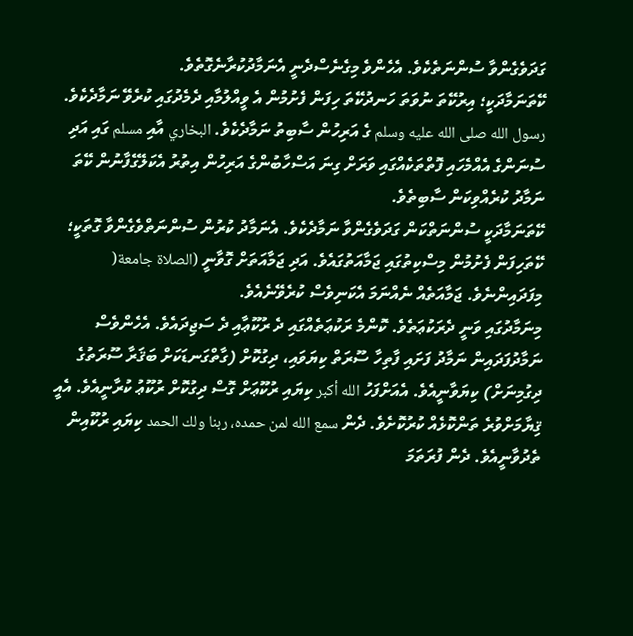ގަދަވެގެންވާ ސުންނަތެކެވެ. އެހެންވެ މިގެނެސްދެނީ އެނަމާދުކުރާނެގޮތެވެ.
ކޭތަނަމާދަކީ؛ އިރުކޭތަ ނުވަތަ ހަނދުކޭތަ ހިފަން ފެށުމުން އެ ވީއްލުމާއި ދެމެދުގައި ކުރެވޭ ނަމާދެކެވެ. رسول الله صلى الله عليه وسلم ގެ އަރިހުން ސާބިތު ނަމާދެކެވެ. البخاري އާއި مسلم ގައި އަދި ސުނަންގެ އެއްމެހައި ފޮތްތަކެއްގައި ވަރަށް ގިނަ އަސްހާބުންގެ އަރިހުން އިތުރު އެކަލޭގެފާނުން ކޭތަ ނަމާދު ކުރެއްވިކަން ސާބިތެވެ.
ކޭތަނަމާދަކީ ސުންނަތްކަން ގަދަވެގެންވާ ނަމާދެކެވެ. އެނަމާދު ކުރުން ސުންނަތްވެގެންވާ ގޮތަކީ؛ ކޭތަހިފަން ފެށުމުން މިސްކިތުގައި ޖަމާއަތުގައެވެ. އަދި ޖަމާއަތަށް ގޮވާނީ (الصلاة جامعة( މިފަދައިންނެވެ. ޖަމާއަތެއް ނެއްނަމަ އެކަނިވެސް ކުރެވޭނެއެވެ.
މިނަމާދުގައި ވަނީ ދެރަކުޢަތެވެ. ކޮންމެ ރަކުޢަތެއްގައި ދެ ރުކޫޢާއި ދެ ސަޖިދައެވެ. އެހެންވެސް ނަމާދުފަދައިން ނަމާދު ފަށައި ފާތިހާ ސޫރަތް ކިޔަވައި، ދިގުކޮށް (ގާތްގަނޑަކަށް ބަޤަރާ ސޫރަތުގެ ދިގުމިނަށް) ކިޔަވާނީއެވެ. އެއަށްފަހު الله أكبر ކިޔައި ރުކޫޢަށް ގޮސް ދިގުކޮށް ރުކޫޢު ކުރާނީއެވެ. އެއީ ޤިޔާމަށްވުރެ ތަންކޮޅެއް ކުރުކޮށެވެ. ދެން سمع الله لمن حمده، ربنا ولك الحمد ކިޔައި ރުކޫއިން ތެދުވާނީއެވެ. ދެން ފުރަތަމަ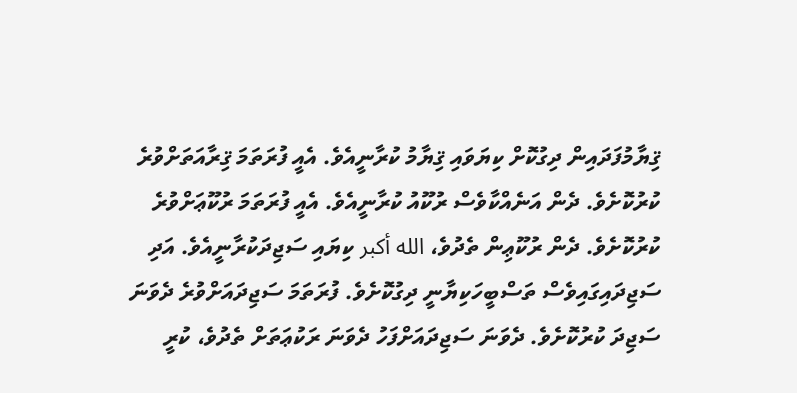ޤިޔާމުފަދައިން ދިގުކޮށް ކިޔަވައި ޤިޔާމު ކުރާނީއެވެ. އެއީ ފުރަތަމަ ޤިރާއަތަށްވުރެ ކުރުކޮށެވެ. ދެން އަނެއްކާވެސް ރުކޫއު ކުރާނީއެވެ. އެއީ ފުރަތަމަ ރުކޫޢަށްވުރެ ކުރުކޮށެވެ. ދެން ރުކޫޢިން ތެދުވެ، الله أكبر ކިޔައި ސަޖިދަކުރާނީއެވެ. އަދި ސަޖިދައިގައިވެސް ތަސްބީހަކިޔާނީ ދިގުކޮށެވެ. ފުރަތަމަ ސަޖިދައަށްވުރެ ދެވަނަ ސަޖިދަ ކުރުކޮށެވެ. ދެވަނަ ސަޖިދައަށްފަހު ދެވަނަ ރަކުޢަތަށް ތެދުވެ، ކުރީ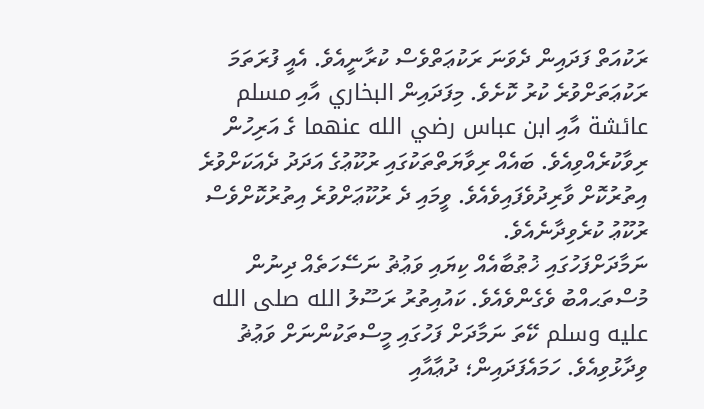ރަކުއަތް ފަދައިން ދެވަނަ ރަކުޢަތްވެސް ކުރާނީއެވެ. އެއީ ފުރަތަމަ ރަކުޢަތަށްވުރެ ކުރު ކޮށެވެ. މިފަދައިން البخاري އާއި مسلم عائشة އާއި ابن عباس رضي الله عنهما ގެ އަރިހުން ރިވާކުރެއްވިއެވެ. ބައެއް ރިވާޔަތްތަކުގައި ރުކޫޢުގެ އަދަދު ދެއަކަށްވުރެ އިތުރުކޮށް ވާރިދުވެފައިވެއެވެ. ވީމައި ދެ ރުކޫޢަށްވުރެ އިތުރުކޮށްވެސް ރުކޫޢު ކުރެވިދާނެއެވެ.
ނަމާދަށްފަހުގައި ޚުޠުބާއެއް ކިޔައި ވަޢުޡު ނަސޭހަތެއް ދިނުން މުސްތަޙއްބު ވެގެންވެއެވެ. ކައުއިތުރު ރަސޫލު الله صلى الله عليه وسلم ކޭތަ ނަމާދަށް ފަހުގައި މީސްތަކުންނަށް ވަޢުޡު ވިދާޅުވިއެވެ. ހަމައެފަދައިން؛ ދުޢާއާއި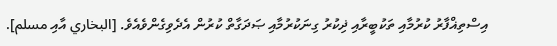އިސްތިޣްފާރު ކުރުމާއި ތަކުބީރާއި ޛިކުރު ގިނަކުރުމާއި ޞަދަގާތް ކުރުން އެދެވިގެންވެއެވެ. [البخاري އާއި مسلم].